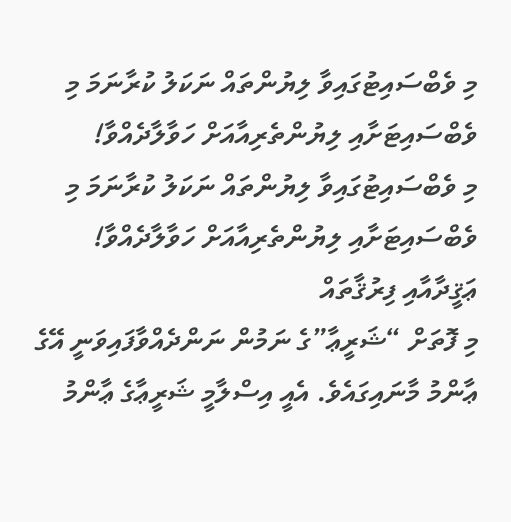މި ވެބްސައިޓުގައިވާ ލިޔުންތައް ނަކަލު ކުރާނަމަ މި ވެބްސައިޓަށާއި ލިޔުންތެރިއާއަށް ހަވާލާދެއްވާ!
މި ވެބްސައިޓުގައިވާ ލިޔުންތައް ނަކަލު ކުރާނަމަ މި ވެބްސައިޓަށާއި ލިޔުންތެރިއާއަށް ހަވާލާދެއްވާ!
ޢަޤީދާއާއި ފިރުޤާތައް
މި ފޮތަށް “ޝަރީޢާ”ގެ ނަމުން ނަންދެއްވާފައިވަނީ އޭގެ ޢާންމު މާނައިގައެވެ. އެއީ އިސްލާމީ ޝަރީޢާގެ ޢާންމު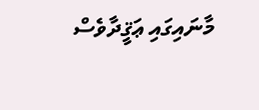މާނައިގައި ޢަޤީދާވެސް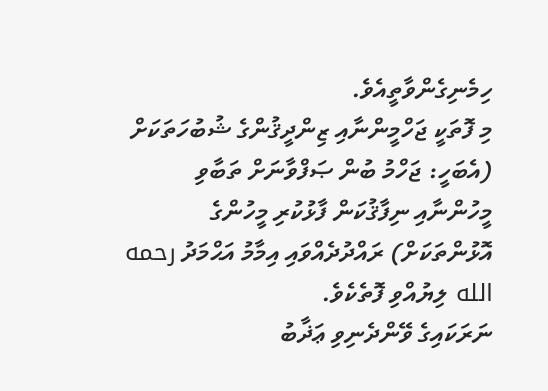ހިމެނިގެންވާތީއެވެ.
މި ފޮތަކީ ޖަހްމީންނާއި ޒިންދީޤުންގެ ޝުބުހަތަކަށް (އެބަހީ: ޖަހްމު ބުން ޞަފްވާނަށް ތަބާވި މީހުންނާއި ނިފާޤުކަން ފާޅުކުރި މީހުންގެ އޮޅުންތަކަށް) ރައްދުދެއްވައި އިމާމު އަޙްމަދު رحمه الله ލިޔުއްވި ފޮތެކެވެ.
ނަރަކައިގެ ވޭންދެނިވި ޢަޛާބު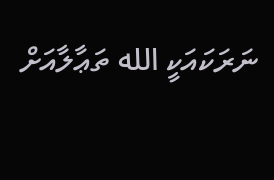ނަރަކައަކީ الله ތަޢާލާއަށް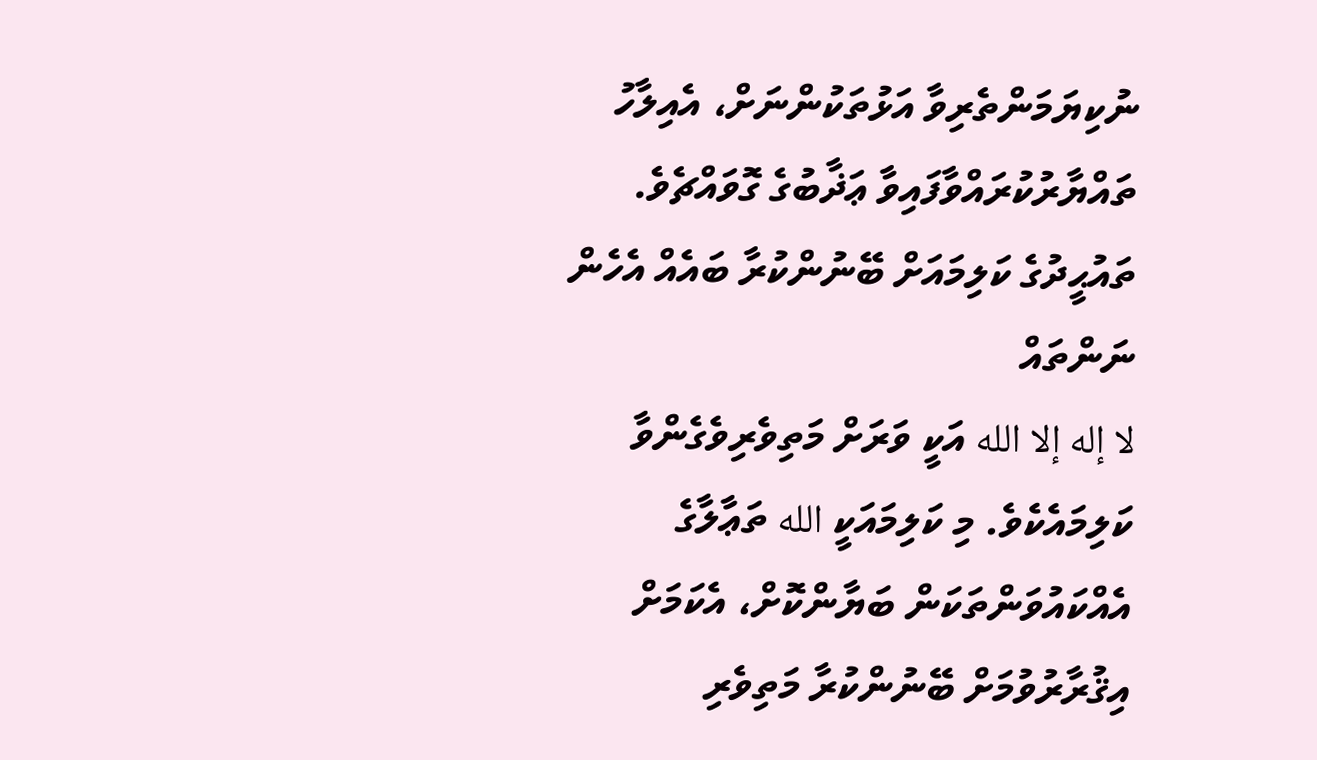ނުކިޔަމަންތެރިވާ އަޅުތަކުންނަށް، އެއިލާހު ތައްޔާރުކުރައްވާފައިވާ ޢަޛާބުގެ ގޮވައްޗެވެ.
ތައުޙީދުގެ ކަލިމައަށް ބޭނުންކުރާ ބައެއް އެހެން ނަންތައް
لا إله إلا الله އަކީ ވަރަށް މަތިވެރިވެގެންވާ ކަލިމައެކެވެ. މި ކަލިމައަކީ الله ތަޢާލާގެ އެއްކައުވަންތަކަން ބަޔާންކޮށް، އެކަމަށް އިޤުރާރުވުމަށް ބޭނުންކުރާ މަތިވެރި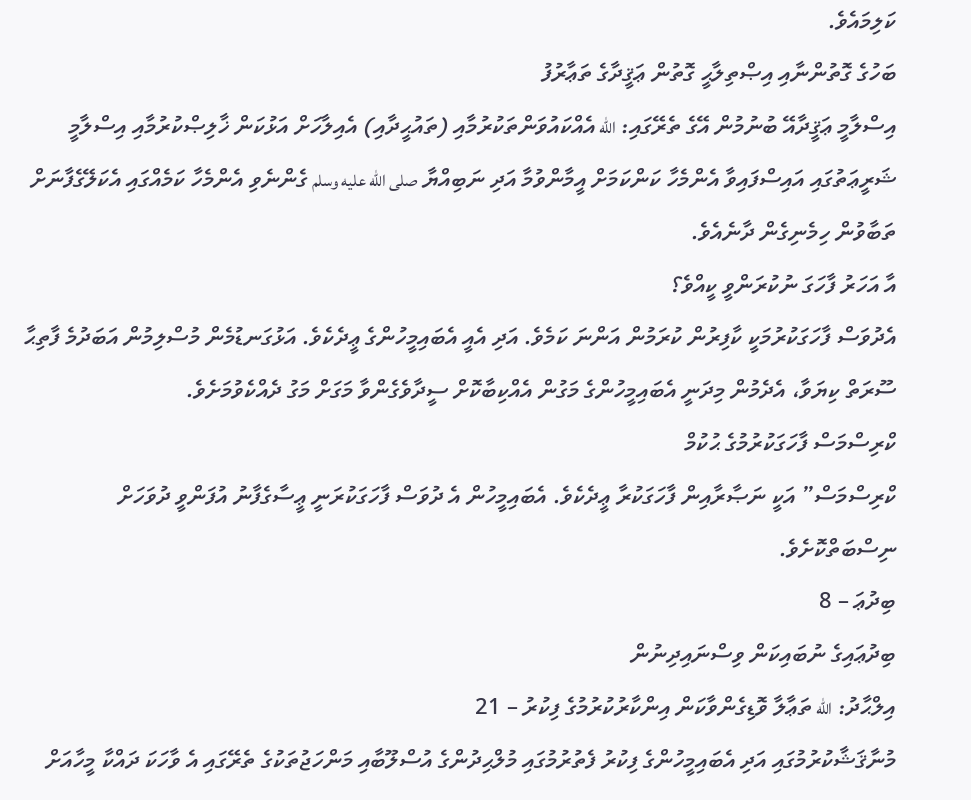ކަލިމައެވެ.
ބަހުގެ ގޮތުންނާއި އިޞްތިލާޙީ ގޮތުން ޢަޤީދާގެ ތަޢާރުފު
އިސްލާމީ ޢަޤީދާއޭ ބުނުމުން އޭގެ ތެރޭގައި: الله އެއްކައުވަންތަކުރުމާއި (ތައުޙީދާއި) އެއިލާހަށް އަޅުކަން ޚާލިޞްކުރުމާއި އިސްލާމީ ޝަރީޢަތުގައި އައިސްފައިވާ އެންމެހާ ކަންކަމަށް އީމާންވުމާ އަދި ނަބިއްޔާ صلى الله عليه وسلم ގެންނެވި އެންމެހާ ކަމެއްގައި އެކަލޭގެފާނަށް ތަބާވުން ހިމެނިގެން ދާނެއެވެ.
އާ އަހަރު ފާހަގަ ނުކުރަންވީ ކީއްވެ؟
އެދުވަސް ފާހަގަކުރުމަކީ ކާފިރުން ކުރަމުން އަންނަ ކަމެވެ. އަދި އެއީ އެބައިމީހުންގެ ޢީދެކެވެ. އަޅުގަނޑުމެން މުސްލިމުން އަބަދުމެ ފާތިޙާ ސޫރަތް ކިޔަވާ، އެދެމުން މިދަނީ އެބައިމީހުންގެ މަގުން އެއްކިބާކޮށް ސީދާވެގެންވާ މަގަށް މަގު ދެއްކެވުމަށެވެ.
ކްރިސްމަސް ފާހަގަކުރުމުގެ ޙުކުމް
ކްރިސްމަސް” އަކީ ނަޞާރާއިން ފާހަގަކުރާ ޢީދެކެވެ. އެބައިމީހުން އެ ދުވަސް ފާހަގަކުރަނީ ޢީސާގެފާނު އުފަންވީ ދުވަހަށް ނިސްބަތްކޮށެވެ.
ބިދުޢަ – 8
ބިދުޢައިގެ ނުބައިކަން ވިސްނައިދިނުން
އިލްޙާދު: الله ތަޢާލާ ވޮޑިގެންވާކަން އިންކާރުކުރުމުގެ ފިކުރު – 21
މުނާޤަޝާކުރުމުގައި އަދި އެބައިމީހުންގެ ފިކުރު ފެތުރުމުގައި މުލްޙިދުންގެ އުސްލޫބާއި މަންހަޖުތަކުގެ ތެރޭގައި އެ ވާހަކަ ދައްކާ މީހާއަށް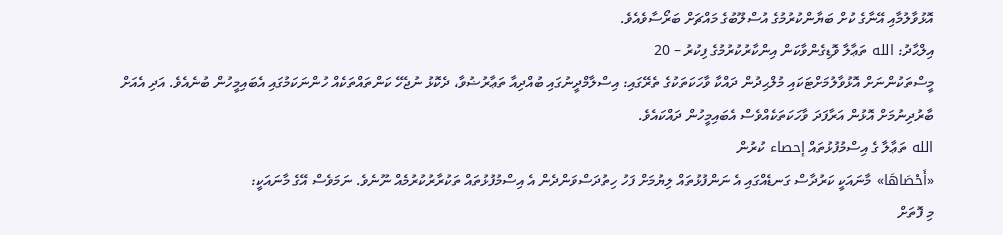އޮޅުވާލުމާއި އޭނާގެ ކުށް ބަޔާންކުރުމުގެ އުސްލޫބުގެ މައްޗަށް ބަރޯސާވެއެވެ.
އިލްޙާދު: الله ތަޢާލާ ވޮޑިގެންވާކަން އިންކާރުކުރުމުގެ ފިކުރު – 20
މީސްތަކުންނަށް އޮޅުވާލުމަށްޓަކައި މުލްޙިދުން ދައްކާ ވާހަކަތަކުގެ ތެރޭގައި: އިސްލާމްދީނުގައި ބުއްދިއާ ތަޢާރުޟުވާ، ދެކޮޅު ނުޖެހޭ ކަންތައްތަކެއް ހުންނަކަމުގައި އެބައިމީހުން ބުނެއެވެ. އަދި އެއަށް ބާރުދިނުމަށް އޮޅުން އަރާފަދަ ވާހަކަތަކެއްވެސް އެބައިމީހުން ދައްކައެވެ.
الله ތަޢާލާ ގެ އިސްމުފުޅުތައް إحصاء ކުރުން
«أَحْصَاهَا» މާނައަކީ ކަރުދާސް ގަނޑެއްގައި އެ ނަންފުޅުތައް ލިޔުމަށް ފަހު ހިތުދަސްވަންދެން އެ އިސްމުފުޅުތައް ތަކުރާރުކުރުމެއް ނޫނެވެ. ނަމަވެސް އޭގެ މާނައަކީ:
މި ފޮތަށް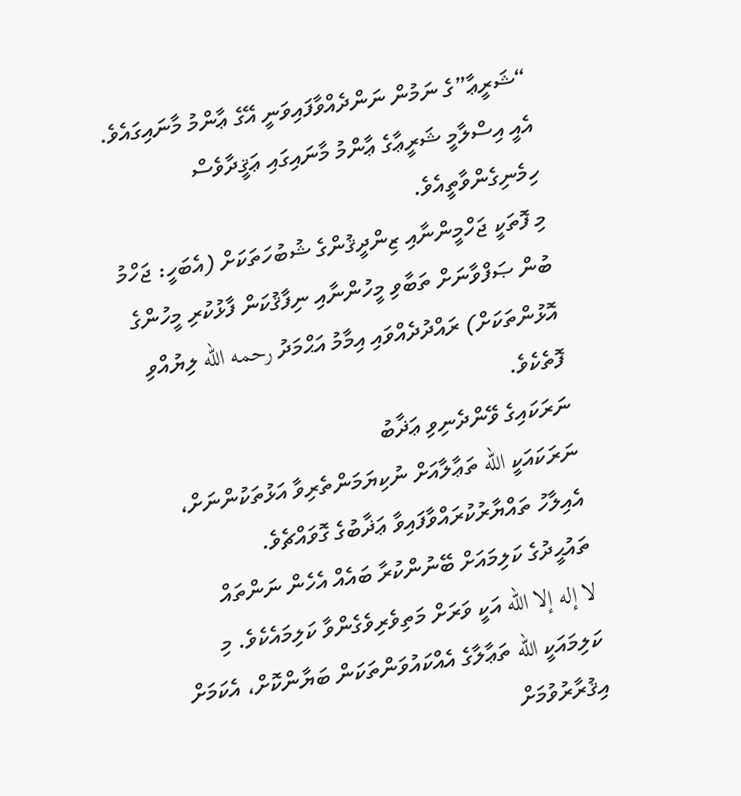“ޝަރީޢާ”ގެ ނަމުން ނަންދެއްވާފައިވަނީ އޭގެ ޢާންމު މާނައިގައެވެ. އެއީ އިސްލާމީ ޝަރީޢާގެ ޢާންމު މާނައިގައި ޢަޤީދާވެސް ހިމެނިގެންވާތީއެވެ.
މި ފޮތަކީ ޖަހްމީންނާއި ޒިންދީޤުންގެ ޝުބުހަތަކަށް (އެބަހީ: ޖަހްމު ބުން ޞަފްވާނަށް ތަބާވި މީހުންނާއި ނިފާޤުކަން ފާޅުކުރި މީހުންގެ އޮޅުންތަކަށް) ރައްދުދެއްވައި އިމާމު އަޙްމަދު رحمه الله ލިޔުއްވި ފޮތެކެވެ.
ނަރަކައިގެ ވޭންދެނިވި ޢަޛާބު
ނަރަކައަކީ الله ތަޢާލާއަށް ނުކިޔަމަންތެރިވާ އަޅުތަކުންނަށް، އެއިލާހު ތައްޔާރުކުރައްވާފައިވާ ޢަޛާބުގެ ގޮވައްޗެވެ.
ތައުޙީދުގެ ކަލިމައަށް ބޭނުންކުރާ ބައެއް އެހެން ނަންތައް
لا إله إلا الله އަކީ ވަރަށް މަތިވެރިވެގެންވާ ކަލިމައެކެވެ. މި ކަލިމައަކީ الله ތަޢާލާގެ އެއްކައުވަންތަކަން ބަޔާންކޮށް، އެކަމަށް އިޤުރާރުވުމަށް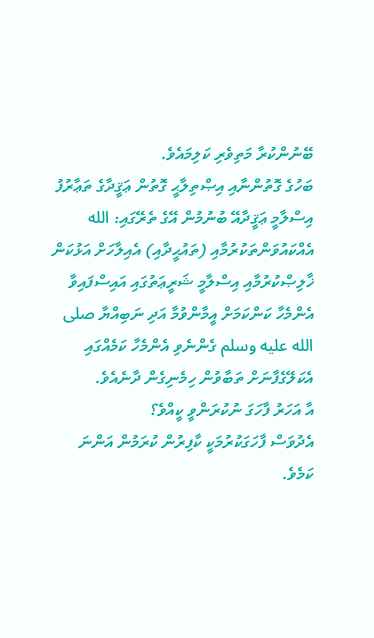ބޭނުންކުރާ މަތިވެރި ކަލިމައެވެ.
ބަހުގެ ގޮތުންނާއި އިޞްތިލާޙީ ގޮތުން ޢަޤީދާގެ ތަޢާރުފު
އިސްލާމީ ޢަޤީދާއޭ ބުނުމުން އޭގެ ތެރޭގައި: الله އެއްކައުވަންތަކުރުމާއި (ތައުޙީދާއި) އެއިލާހަށް އަޅުކަން ޚާލިޞްކުރުމާއި އިސްލާމީ ޝަރީޢަތުގައި އައިސްފައިވާ އެންމެހާ ކަންކަމަށް އީމާންވުމާ އަދި ނަބިއްޔާ صلى الله عليه وسلم ގެންނެވި އެންމެހާ ކަމެއްގައި އެކަލޭގެފާނަށް ތަބާވުން ހިމެނިގެން ދާނެއެވެ.
އާ އަހަރު ފާހަގަ ނުކުރަންވީ ކީއްވެ؟
އެދުވަސް ފާހަގަކުރުމަކީ ކާފިރުން ކުރަމުން އަންނަ ކަމެވެ.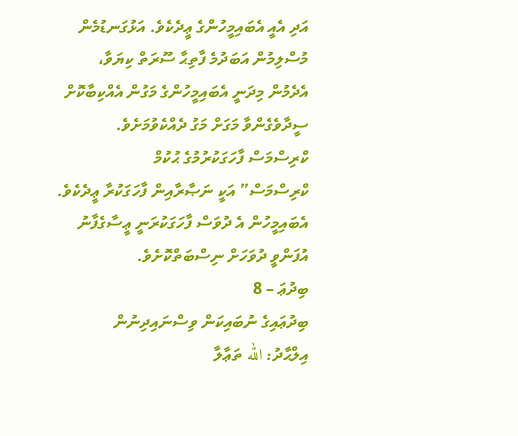އަދި އެއީ އެބައިމީހުންގެ ޢީދެކެވެ. އަޅުގަނޑުމެން މުސްލިމުން އަބަދުމެ ފާތިޙާ ސޫރަތް ކިޔަވާ، އެދެމުން މިދަނީ އެބައިމީހުންގެ މަގުން އެއްކިބާކޮށް ސީދާވެގެންވާ މަގަށް މަގު ދެއްކެވުމަށެވެ.
ކްރިސްމަސް ފާހަގަކުރުމުގެ ޙުކުމް
ކްރިސްމަސް” އަކީ ނަޞާރާއިން ފާހަގަކުރާ ޢީދެކެވެ. އެބައިމީހުން އެ ދުވަސް ފާހަގަކުރަނީ ޢީސާގެފާނު އުފަންވީ ދުވަހަށް ނިސްބަތްކޮށެވެ.
ބިދުޢަ – 8
ބިދުޢައިގެ ނުބައިކަން ވިސްނައިދިނުން
އިލްޙާދު: الله ތަޢާލާ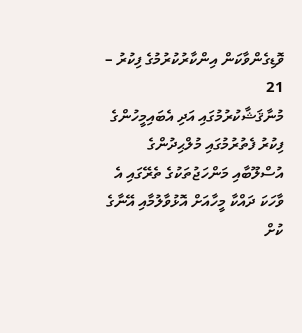ވޮޑިގެންވާކަން އިންކާރުކުރުމުގެ ފިކުރު – 21
މުނާޤަޝާކުރުމުގައި އަދި އެބައިމީހުންގެ ފިކުރު ފެތުރުމުގައި މުލްޙިދުންގެ އުސްލޫބާއި މަންހަޖުތަކުގެ ތެރޭގައި އެ ވާހަކަ ދައްކާ މީހާއަށް އޮޅުވާލުމާއި އޭނާގެ ކުށް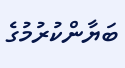ބަޔާންކުރުމުގެ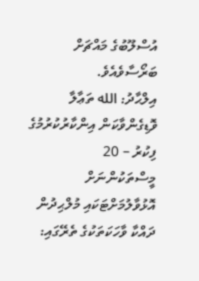އުސްލޫބުގެ މައްޗަށް ބަރޯސާވެއެވެ.
އިލްޙާދު: الله ތަޢާލާ ވޮޑިގެންވާކަން އިންކާރުކުރުމުގެ ފިކުރު – 20
މީސްތަކުންނަށް އޮޅުވާލުމަށްޓަކައި މުލްޙިދުން ދައްކާ ވާހަކަތަކުގެ ތެރޭގައި: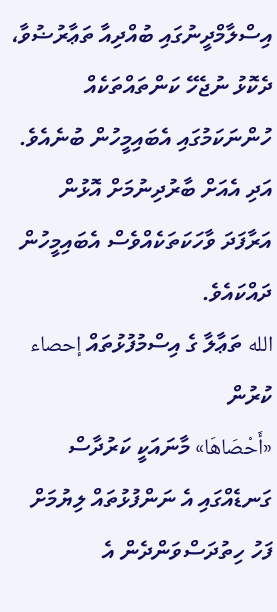އިސްލާމްދީނުގައި ބުއްދިއާ ތަޢާރުޟުވާ، ދެކޮޅު ނުޖެހޭ ކަންތައްތަކެއް ހުންނަކަމުގައި އެބައިމީހުން ބުނެއެވެ. އަދި އެއަށް ބާރުދިނުމަށް އޮޅުން އަރާފަދަ ވާހަކަތަކެއްވެސް އެބައިމީހުން ދައްކައެވެ.
الله ތަޢާލާ ގެ އިސްމުފުޅުތައް إحصاء ކުރުން
«أَحْصَاهَا» މާނައަކީ ކަރުދާސް ގަނޑެއްގައި އެ ނަންފުޅުތައް ލިޔުމަށް ފަހު ހިތުދަސްވަންދެން އެ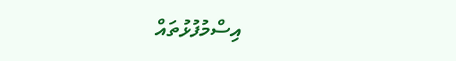އިސްމުފުޅުތައް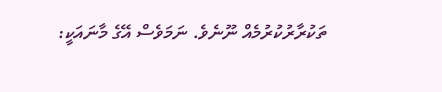ތަކުރާރުކުރުމެއް ނޫނެވެ. ނަމަވެސް އޭގެ މާނައަކީ: